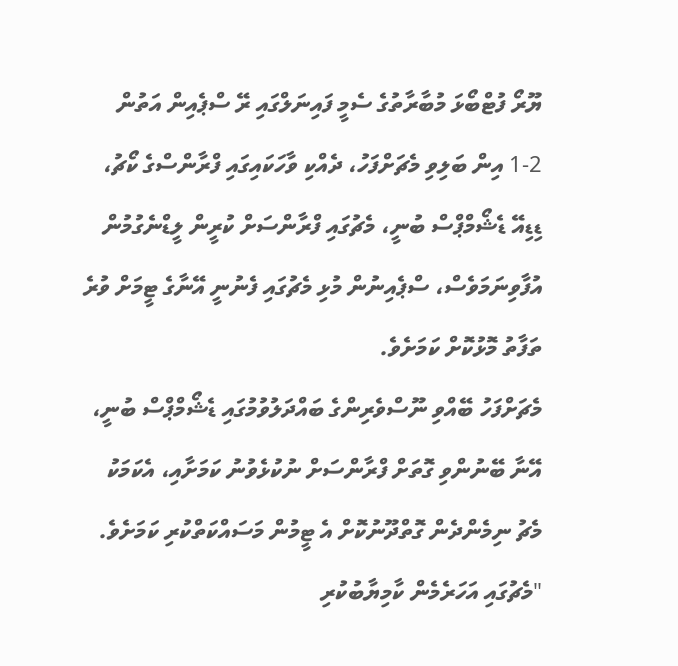ޔޫރޯ ފުޓްބޯޅަ މުބާރާތުގެ ސެމީ ފައިނަލްގައި ރޭ ސްޕެއިން އަތުން 2-1 އިން ބަލިވި މެޗަށްފަހު، ދެއްކި ވާހަކައިގައި ފްރާންސްގެ ކޯޗު، ޑިޑިއޭ ޑެޝޯމްޕްސް ބުނީ، މެޗުގައި ފްރާންސަށް ކުރީން ލީޑްނެގުމުން އުފާވިނަމަވެސް، ސްޕެއިނުން މުޅި މެޗުގައި ފެނުނީ އޭނާގެ ޓީމަށް ވުރެ ތަފާތު މޮޅުކޮށް ކަމަށެވެ.
މެޗަށްފަހު ބޭއްވި ނޫސްވެރިންގެ ބައްދަލުވުމުގައި ޑެޝޯމްޕްސް ބުނީ، އޭނާ ބޭނުންވި ގޮތަށް ފްރާންސަށް ނުކުޅެވުނު ކަމަށާއި، އެކަމަކު މެޗު ނިމެންދެން ގޮތްދޫނުކޮށް އެ ޓީމުން މަސައްކަތްކުރި ކަމަށެވެ.
"މެޗުގައި އަހަރެމެން ކާމިޔާބުކުރި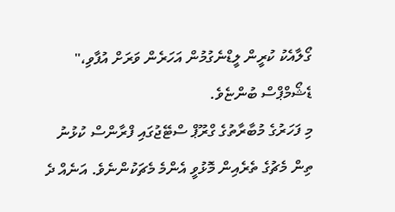ގޯލާއެކު ކުރީން ލީޑްނެގުމުން އަހަރެން ވަރަށް އުފާވި،" ޑެޝޯމްޕްސް ބުންޏެވެ.
މި ފަހަރުގެ މުބާރާތުގެ ގްރޫޕް ސްޓޭޖުގައި ފްރާންސް ކުޅުނު ތިން މެޗުގެ ތެރެއިން މޮޅުވީ އެންމެ މެޗަކުންނެވެ. އަނެއް ދެ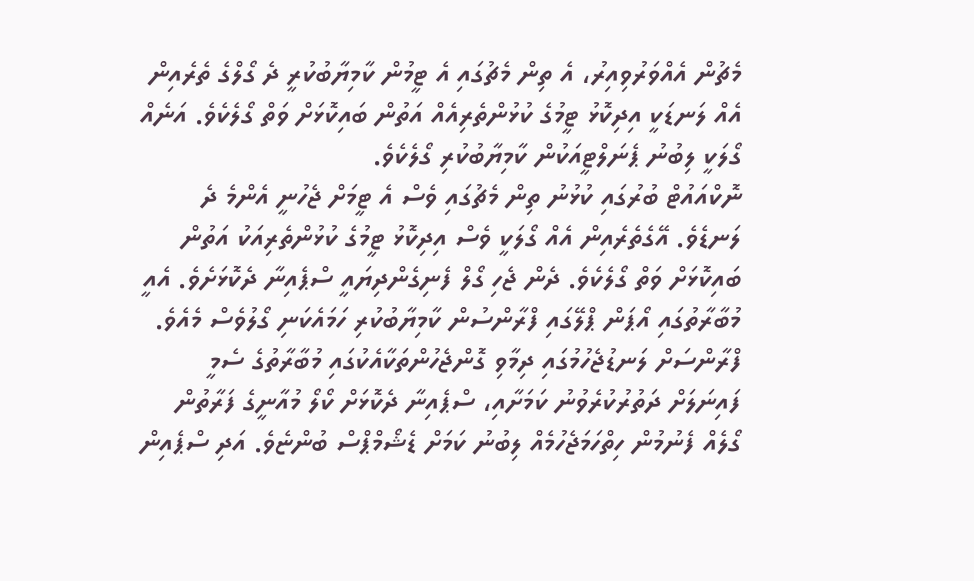މެޗުން އެއްވަރުވިއިރު، އެ ތިން މެޗުގައި އެ ޓީމުން ކާމިޔާބުކުރީ ދެ ގޯލްގެ ތެރެއިން އެއް ލަނޑަކީ އިދިކޮޅު ޓީމުގެ ކުޅުންތެރިއެއް އަތުން ބައިކޮޅަށް ވަތް ގޯލެކެވެ. އަނެއް ގޯލަކީ ލިބުނު ޕެނަލްޓީއަކުން ކާމިޔާބުކުރި ގޯލެކެވެ.
ނޮކްއައުޓް ބުރުގައި ކުޅުނު ތިން މެޗުގައި ވެސް އެ ޓީމަށް ޖެހުނީ އެންމެ ދެ ލަނޑެވެ. އޭގެތެރެއިން އެއް ގޯލަކީ ވެސް އިދިކޮޅު ޓީމުގެ ކުޅުންތެރިއަކު އަތުން ބައިކޮޅަށް ވަތް ގޯލެކެވެ. ދެން ޖެހި ގޯލް ފެނިގެންދިޔައީ ސްޕެއިނާ ދެކޮޅަށެވެ. އެއީ މުބާރާތުގައި އޯޕަން ޕްލޭގައި ފްރާންސުން ކާމިޔާބުކުރި ހަމައެކަނި ގޯލުވެސް މެއެވެ.
ފްރާންސަށް ލަނޑުޖެހުމުގައި ދިމާވި ގޮންޖެހުންތަކާއެކުގައި މުބާރާތުގެ ސެމީ ފައިނަލަށް ދަތުރުކުރެވުނު ކަމަށާއި، ސްޕެއިނާ ދެކޮޅަށް ކޯލޯ މުއާނީގެ ފަރާތުން ގޯލެއް ފެނުމުން ހިތްހަމަޖެހުމެއް ލިބުނު ކަމަށް ޑެޝޯމްޕްސް ބުންޏެވެ. އަދި ސްޕެއިން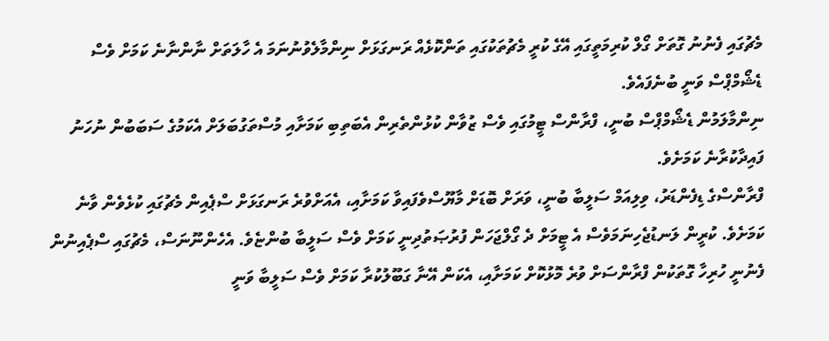މެޗުގައި ފެނުނު ގޮތަށް ގޯލް ކުރިމަތީގައި އޭގެ ކުރީ މެޗުތަކުގައި ތަންކޮޅެއް ރަނގަޅަށް ނިންމާލެވުނުނަމަ އެ ހާލަތަށް ނާންނާނެ ކަމަށް ވެސް ޑެޝޯމްޕްސް ވަނީ ބުނެފައެވެ.
ނިންމާލަމުން ޑެޝޯމްޕްސް ބުނީ، ފްރާންސް ޓީމުގައި ވެސް ޒުވާން ކުޅުންތެރިން އެބަތިބި ކަމަށާއި މުސްތަގުބަލަށް އެކަމުގެ ސަބަބުން ނުހަނު ފައިދާކުރާނެ ކަމަށެވެ.
ފްރާންސްގެ ޑިފެންޑަރު، ވިލިއަމް ސަލީބާ ބުނީ، ވަރަށް ބޮޑަށް މާޔޫސްވެފައިވާ ކަމަށާއި، އެއަށްވުރެ ރަނގަޅަށް ސްޕެއިން މެޗުގައި ކުޅެވެން ވާނެ ކަމަށެވެ. ކުރީން ލަނޑުޖެހިނަމަވެސް އެ ޓީމަށް ދެ ގޯލްޖަހަން ފުރުޞަތުދިނީ ކަމަށް ވެސް ސަލީބާ ބުންޏެވެ. އެހެންނޫނަސް، މެޗުގައި ސްޕެއިނުން ފެނުނީ ހުރިހާ ގޮތަކުން ފްރާންސަށް ވުރެ މޮޅުކޮށް ކަމަށާއި، އެކަން އޭނާ ގަބޫލުކުރާ ކަމަށް ވެސް ސަލީބާ ވަނީ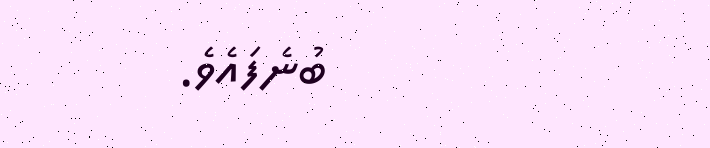ބުނެފައެވެ.